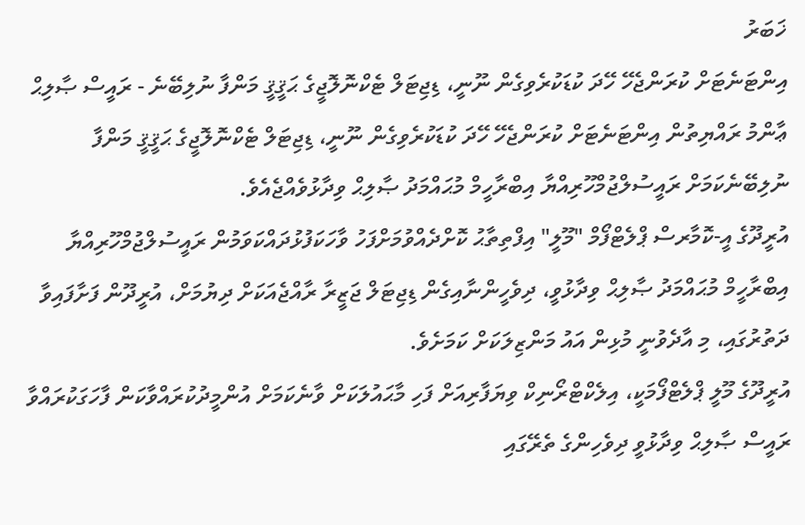ޚަބަރު
އިންޓަނެޓަށް ކުރަންޖެހޭ ހޭދަ ކުޑަކުރެވިގެން ނޫނީ، ޑިޖިޓަލް ޓެކްނޮލޮޖީގެ ޙަޤީޤީ މަންފާ ނުލިބޭނެ - ރައީސް ޞާލިޙް
ޢާންމު ރައްޔިތުން އިންޓަނެޓަށް ކުރަންޖެހޭ ހޭދަ ކުޑަކުރެވިގެން ނޫނީ، ޑިޖިޓަލް ޓެކްނޮލޮޖީގެ ޙަޤީޤީ މަންފާ ނުލިބޭނެކަމަށް ރައީސުލްޖުމްހޫރިއްޔާ އިބްރާހީމް މުޙައްމަދު ޞާލިޙް ވިދާޅުވެއްޖެއެވެ.
އުރީދޫގެ އީ-ކޮމާރސް ޕްލެޓްފޯމް "މޫލީ" އިފްތިތާޙު ކޮށްދެއްވުމަށްފަހު ވާހަކަފުޅުދައްކަވަމުން ރައީސުލްޖުމްހޫރިއްޔާ އިބްރާހީމް މުޙައްމަދު ޞާލިޙް ވިދާޅުވީ، ދިވެހީންނާއިގެން ޑިޖިޓަލް ޖަޒީރާ ރާއްޖެއަކަށް ދިޔުމަށް، އުރީދޫން ފަށާފައިވާ ދަތުރުގައި، މި އާދެވުނީ މުޅިން އައު މަންޒިލަކަށް ކަމަށެވެ.
އުރީދޫގެ މޫލީ ޕްލެޓްފޯމަކީ، އިލެކްޓްރޯނިކް ވިޔަފާރިއަށް ފަހި މާޙައުލަކަށް ވާނެކަމަށް އުންމީދުކުރައްވާކަން ފާހަގަކުރައްވާ ރައީސް ޞާލިޙް ވިދާޅުވީ ދިވެހިންގެ ތެރޭގައި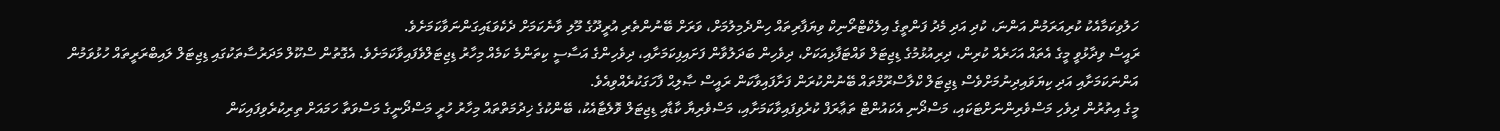ހަލުވިކަމާއެކު ކުރިއަރަމުން އަންނަ، ކުދި އަދި މެދު ފަންތީގެ އިލެކްޓްރޯނިކް ވިޔަފާރިތައް ހިންދެމިލުމަށް، ވަރަށް ބޭނުންތެރި އުރީދޫގެ މޫލި ވާނެކަމަށް ދެކެވަޑައިގަންނަވާކަމަށެވެ.
ރައީސް ވިދާޅުވީ މީގެ އެތައް އަހަރެއް ކުރިން، ދިރިއުޅުމުގެ ޑިޖިޓަލް ވައްޓަފާޅިއަކަށް، ދިވެހިން ބަދަލުވާން ފަށައިފިކަމަށާއި، ދިވެހިންގެ އަސާސީ ކިތަންމެ ކަމެއް މިހާރު ޑިޖިޓަލްވެފައިވާކަމަށެވެ. އެގޮތުން ސްކޫލް މަދަރުސާތަކުގައި ޑިޖިޓަލް ލައިބްރަރީތައް ހުޅުވަމުން އަންނަކަމަށާއި އަދި ކިޔަވައިދިނުމަށްވެސް ޑިޖިޓަލް ކްލާސްރޫމްތައް ބޭނުންކުރަން ފަށާފައިވާކަން ރައީސް ޞާލިޙް ފާހަގަކުރެއްވިއެވެ.
މީގެ އިތުރުން ދިވެހި މަސްވެރިންނަށްޓަކައި، މަސްދޯނި އެކައުންޓް ތަޢާރަފް ކުރެވިފައިވާކަމަށާއި، މަސްވެރިޔާ ކާޑާއި ޑިޖިޓަލް ވޮލެޓާއެކު، ބޭންކުގެ ޚިދުމަތްތައް މިހާރު ހުރީ މަސްދޯނީގެ މަސްވަތާ ހަމައަށް ތިރިކުރެވިފައިކަން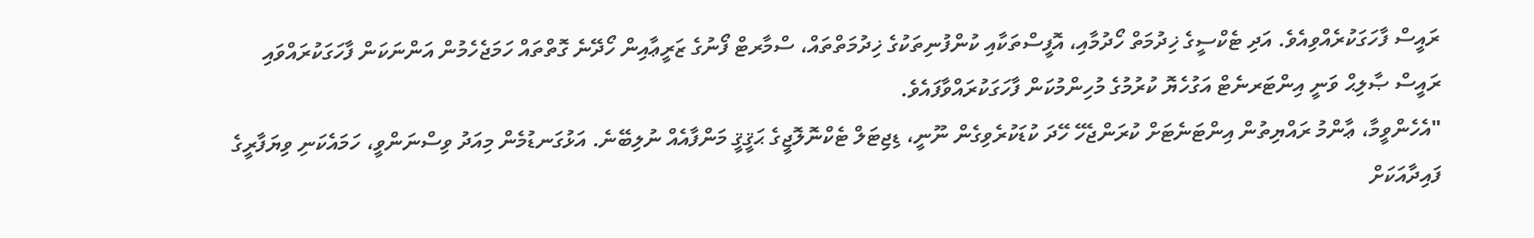ރައީސް ފާހަގަކުރެއްވިއެވެ. އަދި ޓެކްސީގެ ޚިދުމަތް ހޯދުމާއި، އޮފީސްތަކާއި ކުންފުނިތަކުގެ ޚިދުމަތްތައް، ސްމާރޓް ފޯނުގެ ޒަރީޢާއިން ހޯދޭނެ ގޮތްތައް ހަމަޖެހެމުން އަންނަކަން ފާހަގަކުރައްވައި ރައީސް ޞާލިޙް ވަނީ އިންޓަރނެޓް އަގުހެޔޮ ކުރުމުގެ މުހިންމުކަން ފާހަގަކުރައްވާފައެވެ.
"އެހެންވީމާ، ޢާންމު ރައްޔިތުން އިންޓަނެޓަށް ކުރަންޖެހޭ ހޭދަ ކުޑަކުރެވިގެން ނޫނީ، ޑިޖިޓަލް ޓެކްނޮލޮޖީގެ ޙަޤީޤީ މަންފާއެއް ނުލިބޭނެ. އަޅުގަނޑުމެން މިއަދު ވިސްނަންވީ، ހަމައެކަނި ވިޔަފާރީގެ ފައިދާއަކަށް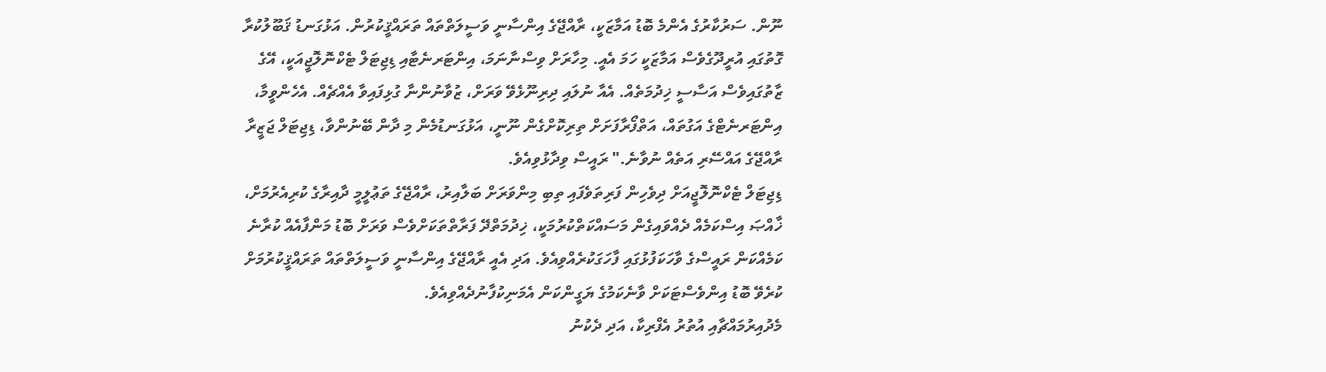ނޫން. ސަރުކާރުގެ އެންމެ ބޮޑު އަމާޒަކީ، ރާއްޖޭގެ އިންސާނީ ވަސީލަތްތައް ތަރައްޤީކުރުން. އަޅުގަނޑު ޤަބޫލުކުރާ ގޮތުގައި އުރީދޫގެވެސް އަމާޒަކީ ހަމަ އެއީ. މިހާރަށް ވިސްނާނަމަ، އިންޓަރނެޓާއި ޑިޖިޓަލް ޓެކްނޮލޮޖީއަކީ، އޭގެ ޒާތުގައިވެސް އަސާސީ ޚިދުމަތެއް. އެއާ ނުލައި ދިރިނޫޅެވޭ ވަރަށް، ޒުވާނުންނާ ގުޅިފައިވާ އެއްޗެއް. އެހެންވީމާ، އިންޓަރނެޓްގެ އަގުތައް، އަތްފޯރާފަށަށް ތިރިކޮށްގެން ނޫނީ، އަޅުގަނޑުމެން މި ދާން ބޭނުންވާ، ޑިޖިޓަލް ޖަޒީރާ ރާއްޖޭގެ އައްސޭރި އަތެއް ނުވާނެ." ރައީސް ވިދާޅުވިއެވެ.
ޑިޖިޓަލް ޓެކްނޮލޮޖީއަށް ދިވެހިން ފަރިތަވެފައި ތިބި މިންވަރަށް ބަލާއިރު، ރާއްޖޭގެ ތަޢުލީމީ ދާއިރާގެ ކުރިއެރުމަށް، ޚާއްޞަ އިސްކަމެއް ދެއްވައިގެން މަސައްކަތްކުރުމަކީ، ޚިދުމަތްދޭ ފަރާތްތަކަށްވެސް ވަރަށް ބޮޑު މަންފާއެއް ކުރާނެ ކަމެއްކަން ރައީސްގެ ވާހަކަފުޅުގައި ފާހަގަކުރެއްވިއެވެ. އަދި އެއީ ރާއްޖޭގެ އިންސާނީ ވަސީލަތްތައް ތަރައްޤީކުރުމަށް ކުރެވޭ ބޮޑު އިންވެސްޓަކަށް ވާނެކަމުގެ ޔަގީންކަން އެމަނިކުފާނުދެއްވިއެވެ.
މެދުއިރުމައްޗާއި އުތުރު އެފްރިކާ، އަދި ދެކުނު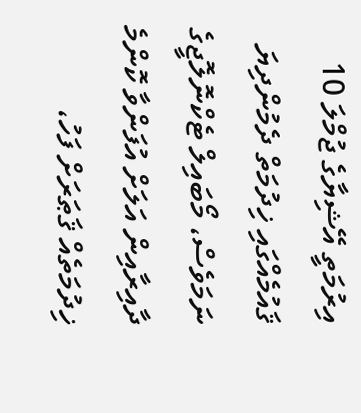އިރުމަތީ އޭޝިޔާގެ ޖުމްލަ 10 ޤައުމެއްގައި ޚިދުމަތް ދެމުންދިޔަ ނަމަވެސް، މޯބައިލް ޓެކްނޮލޮޖީގެ ދާއިރާއިން އަލަށް އުފަންވާ ކޮންމެ ޚިދުމަތެއް ޤަޠަރަށް ފަހު،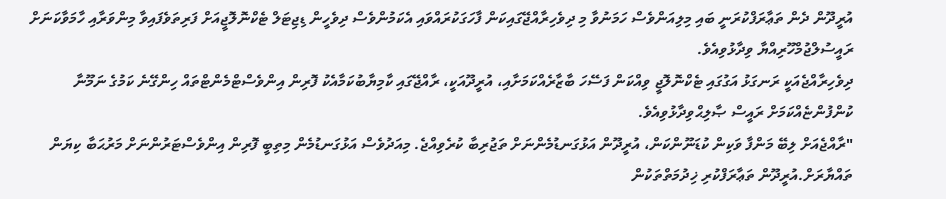އުރީދޫން ދެން ތަޢާރަފްކުރަނީ ބައި މިލިއަންވެސް ހަމަނުވާ މި ދިވެހިރާއްޖޭގައިކަން ފާހަގަކުރައްވައި އެކަމުންވެސް ދިވެހީން ޑިޖިޓަލް ޓެކްނޮލޮޖީއަށް ފަރިތަވެފައިވާ މިންވަރާއި ހާމަވާކަނަށް ރައީސުލްޖުމްހޫރިއްޔާ ވިދާޅުވިއެވެ.
ދިވެހިރާއްޖެއަކީ ރަނގަޅު އަގުގައި ޓެކްނޮލޮޖީ ވިއްކަން ފަސޭހަ ބާޒާރެއްކަމަށާއި، އުރީދޫއަކީ، ރާއްޖޭގައި ކާމިޔާބުކަމާއެކު ފޮރިން އިންވެސްޓްމެންޓްތައް ހިންގޭނެ ކަމުގެ ނަމޫނާ ކުންފުންޏެއްކަމަށް ރައީސް ޞާލިޙްވިދާޅުވިއެވެ.
"ރާއްޖެއަށް ލިބޭ މަންފާ ވަކިން ކުޑަނޫންކަން، އުރީދޫން އަޅުގަނޑުމެންނަށް ތަޖުރިބާ ކުރެވިއްޖެ. މިއަދުވެސް އަޅުގަނޑުމެން މިތިބީ ފޮރިން އިންވެސްޓަރުންނަށް މަރުޙަބާ ކިޔަން ތައްޔާރަށް.އުރީދޫން ތަޢާރަފްކުރި ޚިދުމަތްތަކުން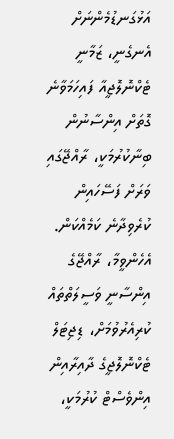އަޅުގަނޑުމެންނަށް އެނގެނީ، ޒަމާނީ ޓެކްނޮލޮޖީއާ ފައިހަމަވާނެ ގޮތަށް އިންސާނުން ބިނާކުރުމަކީ، ރާއްޖޭގައި ވަރަށް ފަސޭހައިން ކުރެވިދާނެ ކަމެއްކަން. އެހެންވީމާ، ރާއްޖޭގެ އިންސާނީ ވަސީލަތްތައް ކުރިއެރުވުމަށް، ޑިޖިޓަލް ޓެކްނޮލޮޖީގެ ދާއިރާއިން އިންވެސްޓް ކުރުމަކީ،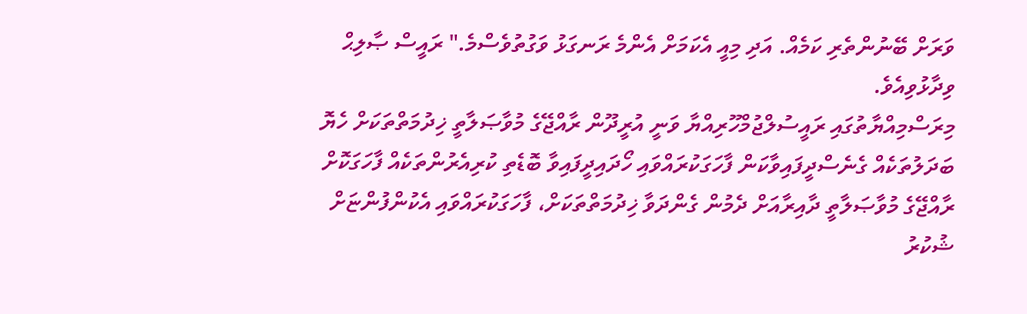ވަރަށް ބޭނުންތެރި ކަމެއް. އަދި މިއީ އެކަމަށް އެންމެ ރަނގަޅު ވަގުތުވެސްމެ." ރައީސް ޞާލިޙް ވިދާޅުވިއެވެ.
މިރަސްމިއްޔާތުގައި ރައީސުލްޖުމްހޫރިއްޔާ ވަނީ އުރީދޫން ރާއްޖޭގެ މުވާޞަލާތީ ޚިދުމަތްތަކަށް ހެޔޮ ބަދަލުތަކެއް ގެނެސްދީފައިވާކަން ފާހަގަކުރައްވައި ހޯދައިދީފައިވާ ބޮޑެތި ކުރިއެރުންތަކެއް ފާހަގަކޮށް ރާއްޖޭގެ މުވާޞަލާތީ ދާއިރާއަށް ދެމުން ގެންދަވާ ޚިދުމަތްތަކަށް، ފާހަގަކުރައްވައި އެކުންފުންޏަށް ޝުކުރު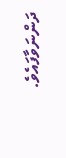ދަންނަވާފައެވެ.